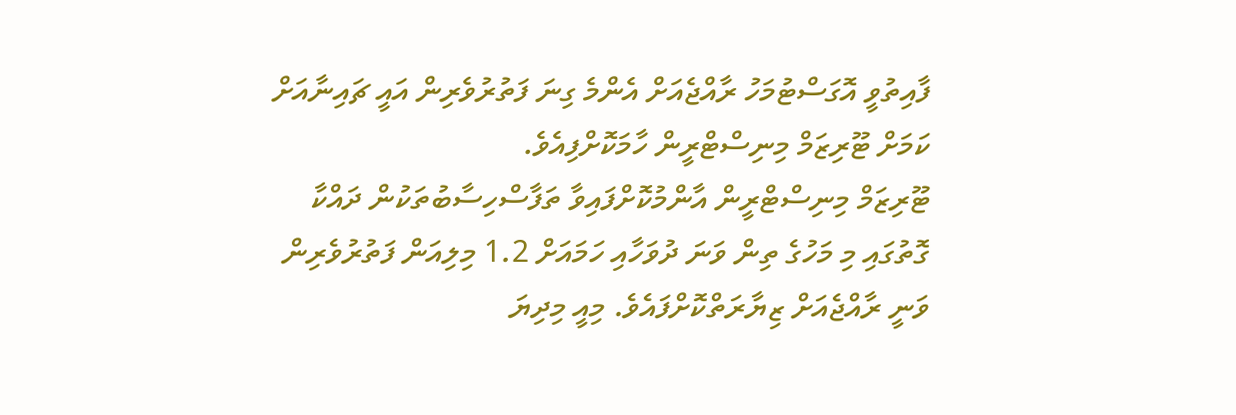ފާއިތުވީ އޮގަސްޓުމަހު ރާއްޖެއަށް އެންމެ ގިނަ ފަތުރުވެރިން އައީ ޗައިނާއަށް ކަމަށް ޓޫރިޒަމް މިނިސްޓްރީން ހާމަކޮށްފިއެވެ.
ޓޫރިޒަމް މިނިސްޓްރީން އާންމުކޮށްފައިވާ ތަފާސްހިސާބުތަކުން ދައްކާ ގޮތުގައި މި މަހުގެ ތިން ވަނަ ދުވަހާއި ހަމައަށް 1.2 މިލިއަން ފަތުރުވެރިން ވަނީ ރާއްޖެއަށް ޒިޔާރަތްކޮށްފައެވެ. މިއީ މިދިޔަ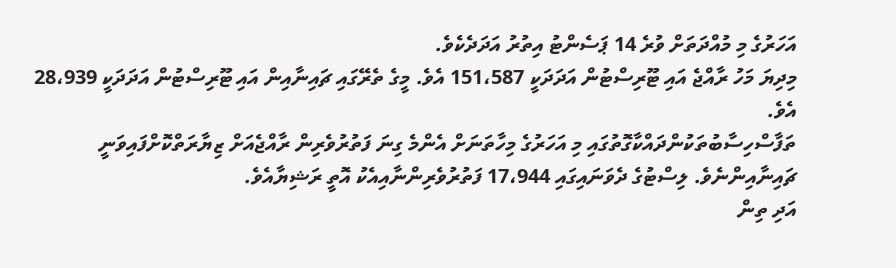އަހަރުގެ މި މުއްދަތަށް ވުރެ 14 ޕަސެންޓު އިތުރު އަދަދެކެވެ.
މިދިޔަ މަހު ރާއްޖެ އައި ޓޫރިސްޓުން އަދަދަކީ 151،587 އެވެ. މީގެ ތެރޭގައި ޗައިނާއިން އައި ޓޫރިސްޓުން އަދަދަކީ 28،939 އެވެ.
ތަފާސްހިސާބުތަކުންދައްކާގޮތުގައި މި އަހަރުގެ މިހާތަނަށް އެންމެ ގިނަ ފަތުރުވެރިން ރާއްޖެއަށް ޒިޔާރަތްކޮށްފައިވަނީ ޗައިނާއިންނެވެ. ލިސްޓުގެ ދެވަނައިގައި 17،944 ފަތުރުވެރިންނާއިއެކު އޮތީ ރަޝިޔާއެވެ.
އަދި ތިން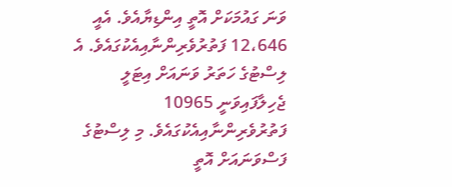ވަނަ ގައުމަކަށް އޮތީ އިންޑިޔާއެވެ. އެއީ 12،646 ފަތުރުވެރިންނާއިއެކުގައެވެ. އެ ލިސްޓުގެ ހަތަރު ވަނައަށް އިޓަލީ ޖެހިލާފައިވަނީ 10965 ފަތުރުވެރިންނާއިއެކުގައެވެ. މި ލިސްޓުގެ ފަސްވަނައަށް އޮތީ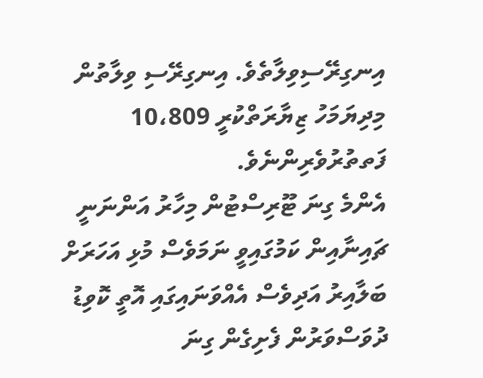އިނގިރޭސިވިލާތެވެ. އިނގިރޭސި ވިލާތުން މިދިޔަމަހު ޒިޔާރަތްކުރީ 10،809 ފަތތުރުވެރިންނެވެ.
އެންމެ ގިނަ ޓޫރިސްޓުން މިހާރު އަންނަނީ ޗައިނާއިން ކަމުގައިވީ ނަމަވެސް މުޅި އަހަރަށް ބަލާއިރު އަދިވެސް އެއްވަނައިގައި އޮތީ ކޮވިޑު ދުވަސްވަރުން ފެށިގެން ގިނަ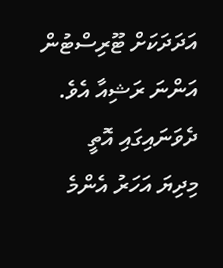އަދަދަކަށް ޓޫރިސްޓުން އަންނަ ރަޝިއާ އެވެ. ދެވަނައިގައި އޮތީ މިދިޔަ އަހަރު އެންމެ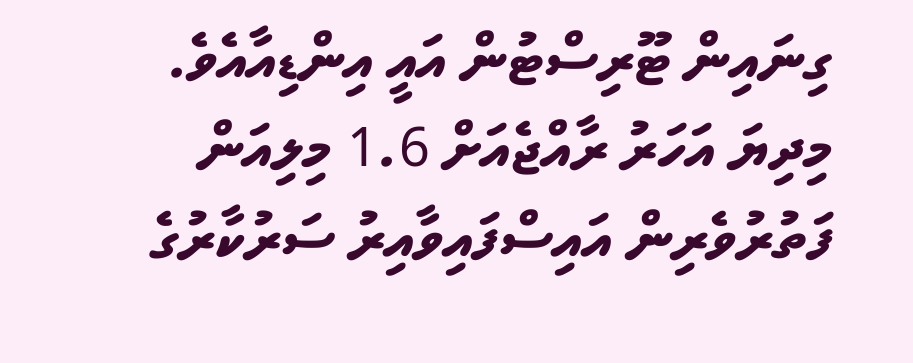ގިނައިން ޓޫރިސްޓުން އައީ އިންޑިއާއެވެ.
މިދިޔަ އަހަރު ރާއްޖެއަށް 1.6 މިލިއަން ފަތުރުވެރިން އައިސްފައިވާއިރު ސަރުކާރުގެ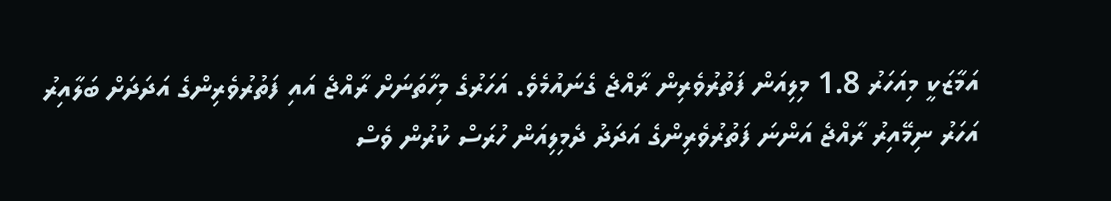އަމާޒަކީ މިއަހަރު 1.8 މިލިއަން ފަތުރުވެރިން ރާއްޖެ ގެނައުމެވެ. އަހަރުގެ މިހާތަނަށް ރާއްޖެ އައި ފަތުރުވެރިންގެ އަދަދަށް ބަލާއިރު އަހަރު ނިމޭއިރު ރާއްޖެ އަންނަ ފަތުރުވެރިންގެ އަދަދު ދެމިލިއަން ހުރަސް ކުރުން ވެސް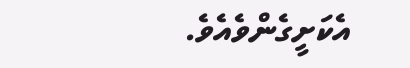އެކަށީގެންވެއެވެ.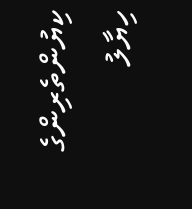ކިޔުންތެރިންގެ ހިޔާލު